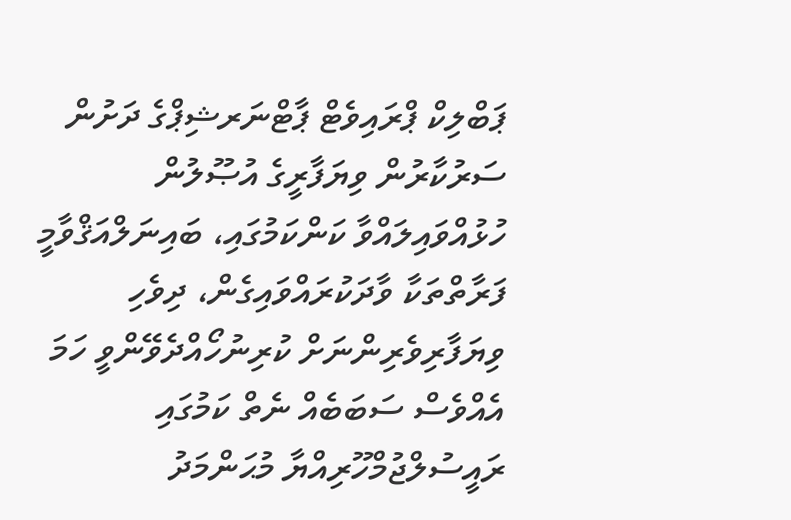ޕަބްލިކް ޕްރައިވެޓް ޕާޓްނަރޝިޕްގެ ދަށުން ސަރުކާރުން ވިޔަފާރީގެ އުޞޫލުން ހުޅުއްވައިލައްވާ ކަންކަމުގައި، ބައިނަލްއަޤްވާމީ ފަރާތްތަކާ ވާދަކުރައްވައިގެން، ދިވެހި ވިޔަފާރިވެރިންނަށް ކުރިނުހޯއްދެވޭންވީ ހަމަ އެއްވެސް ސަބަބެއް ނެތް ކަމުގައި ރައީސުލްޖުމްހޫރިއްޔާ މުޙަންމަދު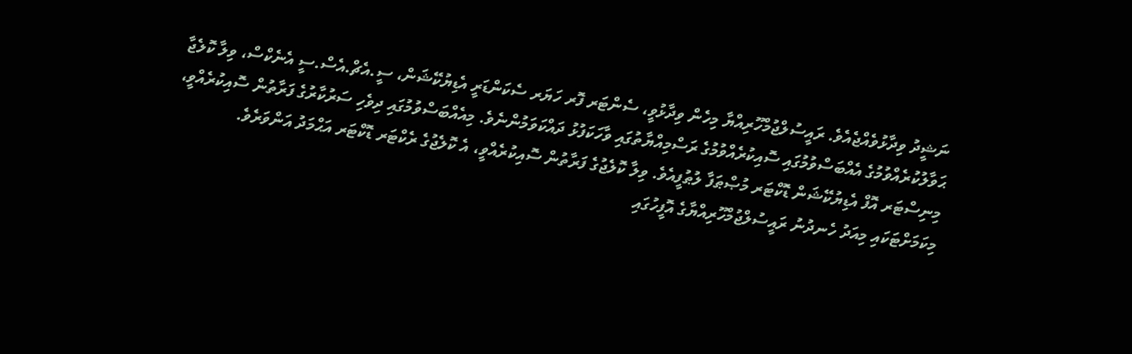ނަޝީދު ވިދާޅުވެއްޖެއެވެ. ރައީސުލްޖުމްހޫރިއްޔާ މިހެން ވިދާޅުވީ، ސެންޓަރ ފޮރ ހަޔަރ ސެކަންޑަރީ އެޑިޔުކޭޝަން، ސީ.އެޗް.އެސް.ސީ އެނެކްސް، ވިލާ ކޮލެޖާ ޙަވާލުކުރެއްވުމުގެ އެއްބަސްވުމުގައި ސޮއިކުރެއްވުމުގެ ރަސްމިއްޔާތުގައި ވާހަކަފުޅު ދައްކަވަމުންނެވެ. މިއެއްބަސްވުމުގައި ދިވެހި ސަރުކާރުގެ ފަރާތުން ސޮއިކުރެއްވީ، މިނިސްޓަރ އޮފް އެޑިޔުކޭޝަން ޑޮކްޓަރ މުޞްޠަފާ ލުޠުފީއެވެ. ވިލާ ކޮލެޖުގެ ފަރާތުން ސޮއިކުރެއްވީ، އެ ކޮލެޖުގެ ރެކްޓަރ ޑޮކްޓަރ އަޙްމަދު އަންވަރެވެ.
މިކަމަށްޓަކައި މިއަދު ހެނދުނު ރައީސުލްޖުމްހޫރިއްޔާގެ އޮފީހުގައި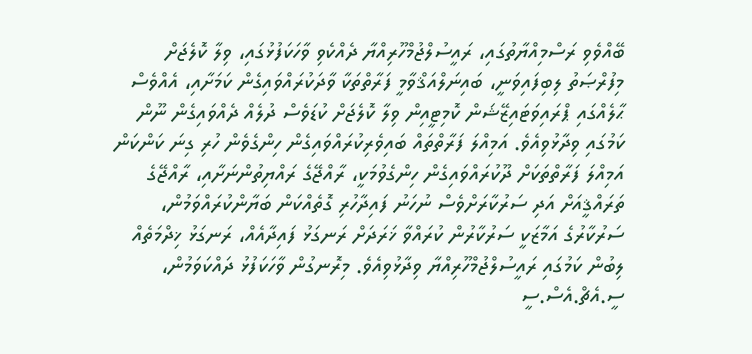ބޭއްވެވި ރަސްމިއްޔާތުގައި، ރައީސުލްޖުމްހޫރިއްޔާ ދެއްކެވި ވާހަކަފުޅުގައި، ވިލާ ކޮލެޖަށް މިފުރްޞަތު ލިބިފައިވަނީ، ބައިނަލްއަޤްވާމީ ފަރާތްތަކާ ވާދަކުރައްވައިގެން ކަމަށާއި، އެއްވެސް ޙާލެއްގައި ޕްރައިވަޓައިޒޭޝަން ކޮމިޓީއިން ވިލާ ކޮލެޖަށް ކުޑަވެސް ދުލެއް ދެއްވައިގެން ނޫން ކަމުގައި ވިދާޅުވިއެވެ. އަމިއްލަ ފަރާތްތައް ބައިވެރިކުރައްވައިގެން ހިންގެވެން ހުރި ގިނަ ކަންކަން އަމިއްލަ ފަރާތްތަކަށް ދޫކުރައްވައިގެން ހިންގެވުމަކީ، ރާއްޖޭގެ ރައްޔިތުންނަށާއި، ރާއްޖޭގެ ތަރައްޤީއަށް އަދި ސަރުކާރަށްވެސް ނުހަނު ފައިދާހުރި ގޮތެއްކަން ބަޔާންކުރައްވަމުން، ސަރުކާރުގެ އަމާޒަކީ ސަރުކާރުން ކުރައްވާ ޚަރަދަށް ރަނގަޅު ފައިދާއެއް، ރަނގަޅު ޚިދްމަތެއް ލިބުން ކަމުގައި ރައީސުލްޖުމްހޫރިއްޔާ ވިދާޅުވިއެވެ. މިރޮނގުން ވާހަކަފުޅު ދައްކަވަމުން، ސީ.އެޗް.އެސް.ސީ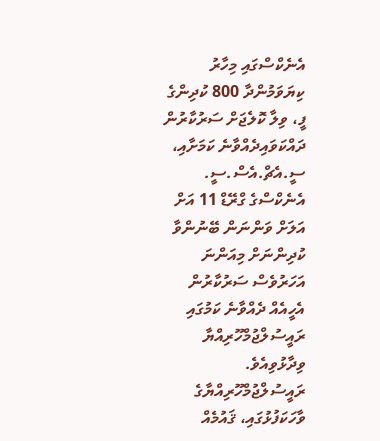އެނެކްސްގައި މިހާރު ކިޔަވަމުންދާ 800 ކުދިންގެ ފީ، ވިލާ ކޮލެޖަށް ސަރުކާރުން ދައްކަވައިދެއްވާނެ ކަމަށާއި، ސީ.އެޗް.އެސް.ސީ. އެނެކްސްގެ ގްރޭޑް 11 އަށް އަލަށް ވަންނަން ބޭނުންވާ ކުދިންނަށް މިއަންނަ އަހަރުވެސް ސަރުކާރުން އެހީއެއް ދެއްވާނެ ކަމުގައި ރައީސުލްޖުމްހޫރިއްޔާ ވިދާޅުވިއެވެ.
ރައީސުލްޖުމްހޫރިއްޔާގެ ވާހަކަފުޅުގައި، ޤައުމެއް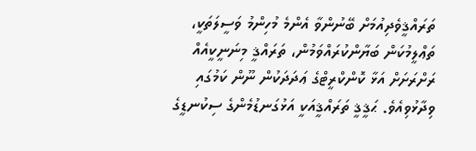ތަރައްޤީވެދިއުމަށް ބޭނުންވާ އެންމެ މުހިންމު ވަސީލަތަކީ، ތަޢްލީމުކަން ބަޔާންކުރައްވަމުން، ތަރައްޤީ މިނަނީކީއެއް ރަށްރަށަށް އަޅާ ކޮންކްރީޓްގެ ޢަދަދަކުން ނޫން ކަމުގައި ވިދާޅުވިއެވެ. ޙަޤީޤީ ތަރައްޤީއަކީ އަޅުގަނޑުމެންގެ ސިކުނޑީގެ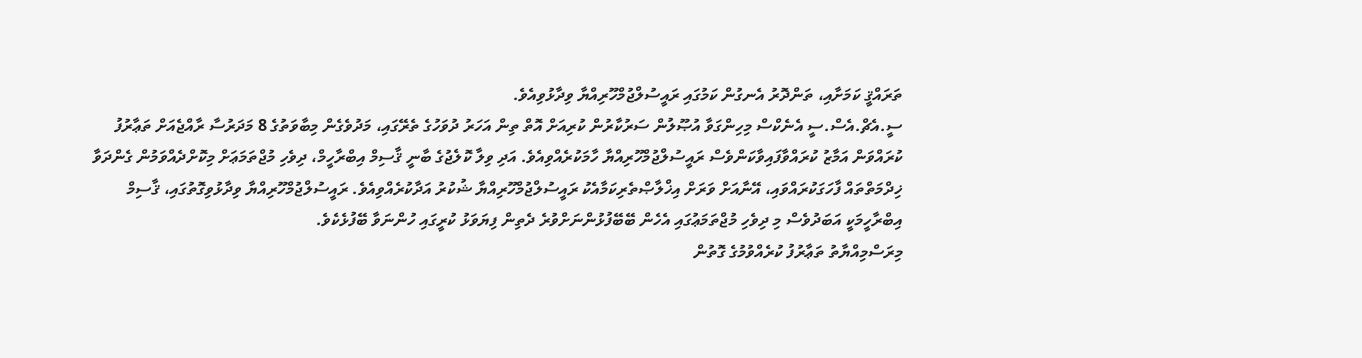ތަރައްޤީ ކަމަށާއި، ތަންދޮރު އެނގުން ކަމުގައި ރައީސުލްޖުމްހޫރިއްޔާ ވިދާޅުވިއެވެ.
ސީ.އެޗް.އެސް.ސީ އެނެކްސް މިހިންގަވާ އުޞޫލުން ސަރުކާރުން ކުރިއަށް އޮތް ތިން އަހަރު ދުވަހުގެ ތެރޭގައި، މަދުވެގެން މިބާވަތުގެ 8 މަދަރުސާ ރާއްޖެއަށް ތަޢާރުފު ކުރައްވަން އަމާޒު ކުރައްވާފައިވާކަންވެސް ރައީސުލްޖުމްހޫރިއްޔާ ހާމަކުރެއްވިއެވެ. އަދި ވިލާ ކޮލެޖުގެ ބާނީ ޤާސިމް އިބްރާހީމް، ދިވެހި މުޖްތަމަޢަށް މިކޮށްދެއްވަމުން ގެންދަވާ ޚިދްމަތްތައް ފާހަގަކުރައްވައި، އޭނާއަށް ވަރަށް އިޚްލާޞްތެރިކަމާއެކު ރައީސުލްޖުމްހޫރިއްޔާ ޝުކުރު އަދާކުރެއްވިއެވެ. ރައީސުލްޖުމްހޫރިއްޔާ ވިދާޅުވިގޮތުގައި، ޤާސިމް އިބްރާހީމަކީ އަބަދުވެސް މި ދިވެހި މުޖްތަމަޢުގައި އެހެން ބޭބޭފުޅުންނަށްވުރެ ދެތިން ފިޔަވަޅު ކުރީގައި ހުންނަވާ ބޭފުޅެކެވެ.
މިރަސްމިއްޔާތު ތަޢާރުފު ކުރެއްވުމުގެ ގޮތުން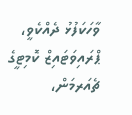ވާހަކަފުޅު ދެއްކެވީ، ޕްރައިވަޓައިޒް ކޮމިޓީގެ ޗެއަރމަން،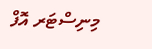މިނިސްޓަރ އޮފް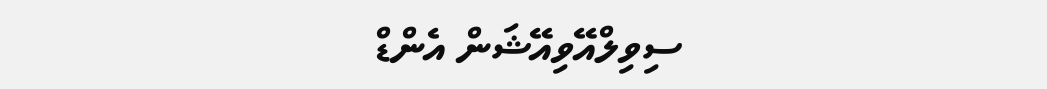ސިވިލްއޭވިއޭޝަން އެންޑް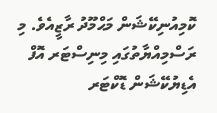ކޮމިއުނިކޭޝަން މަޙްމޫދު ރާޒީއެވެ. މި ރަސްމިއްޔާތުގައި މިނިސްޓަރ އޮފް އެޑިޔުކޭޝަން ޑޮކްޓަރ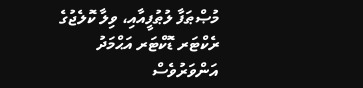މުޞްޠަފާ ލުޠުފީއާއި، ވިލާ ކޮލެޖުގެ ރެކްޓަރ ޑޮކްޓަރ އަޙްމަދު އަންވަރުވެސް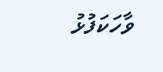ވާހަކަފުޅު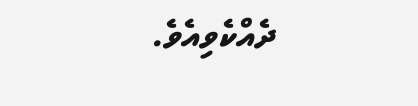ދެއްކެވިއެވެ.